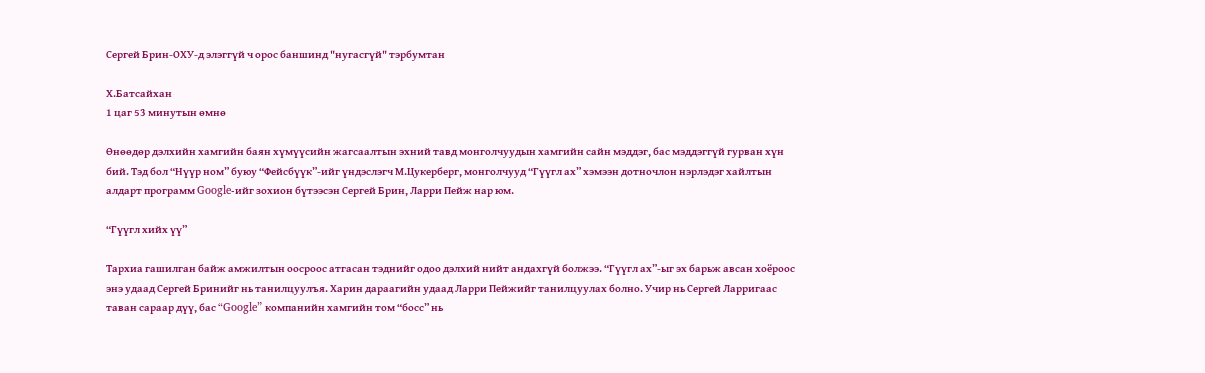Сергей Брин-ОХУ-д элэггүй ч орос баншинд "нугасгүй" тэрбумтан

Х.Батсайхан
1 цаг 53 минутын өмнө

Өнөөдөр дэлхийн хамгийн баян хүмүүсийн жагсаалтын эхний тавд монголчуудын хамгийн сайн мэддэг, бас мэддэггүй гурван хүн бий. Тэд бол “Нүүр ном” буюу “Фейсбүүк”-ийг үндэслэгч М.Цукерберг, монголчууд “Гүүгл ах” хэмээн дотночлон нэрлэдэг хайлтын алдарт программ Google-ийг зохион бүтээсэн Сергей Брин, Ларри Пейж нар юм.

“Гүүгл хийх үү”

Тархиа гашилган байж амжилтын оосроос атгасан тэднийг одоо дэлхий нийт андахгүй болжээ. “Гүүгл ах”-ыг эх барьж авсан хоёроос энэ удаад Сергей Бринийг нь танилцуулъя. Харин дараагийн удаад Ларри Пейжийг танилцуулах болно. Учир нь Сергей Ларригаас таван сараар дүү, бас “Google” компанийн хамгийн том “босс” нь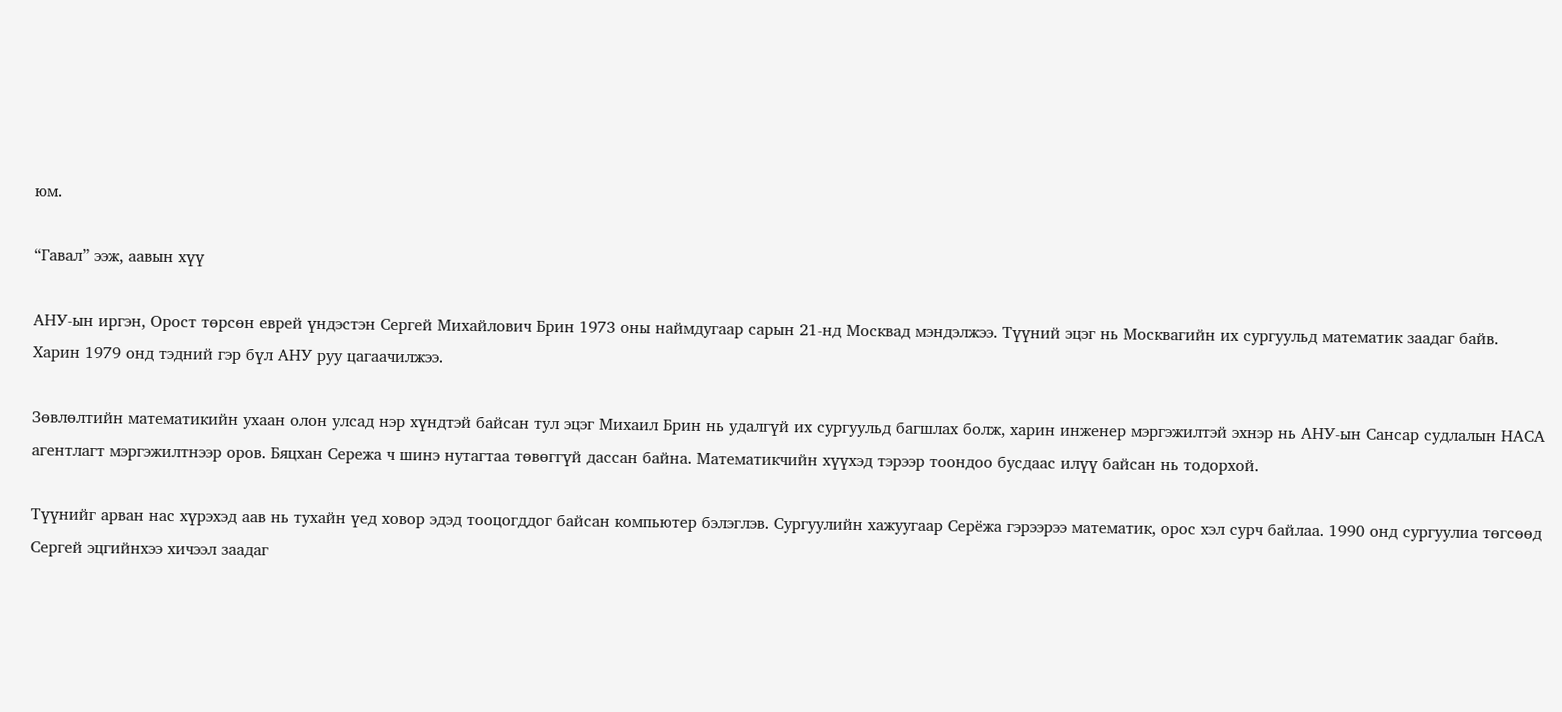юм.

“Гавал” ээж, аавын хүү

АНУ-ын иргэн, Орост төрсөн еврей үндэстэн Сергей Михайлович Брин 1973 оны наймдугаар сарын 21-нд Москвад мэндэлжээ. Түүний эцэг нь Москвагийн их сургуульд математик заадаг байв. Харин 1979 онд тэдний гэр бүл АНУ руу цагаачилжээ.

Зөвлөлтийн математикийн ухаан олон улсад нэр хүндтэй байсан тул эцэг Михаил Брин нь удалгүй их сургуульд багшлах болж, харин инженер мэргэжилтэй эхнэр нь АНУ-ын Сансар судлалын НАСА агентлагт мэргэжилтнээр оров. Бяцхан Сережа ч шинэ нутагтаа төвөггүй дассан байна. Математикчийн хүүхэд тэрээр тоондоо бусдаас илүү байсан нь тодорхой.

Түүнийг арван нас хүрэхэд аав нь тухайн үед ховор эдэд тооцогддог байсан компьютер бэлэглэв. Сургуулийн хажуугаар Серёжа гэрээрээ математик, орос хэл сурч байлаа. 1990 онд сургуулиа төгсөөд Сергей эцгийнхээ хичээл заадаг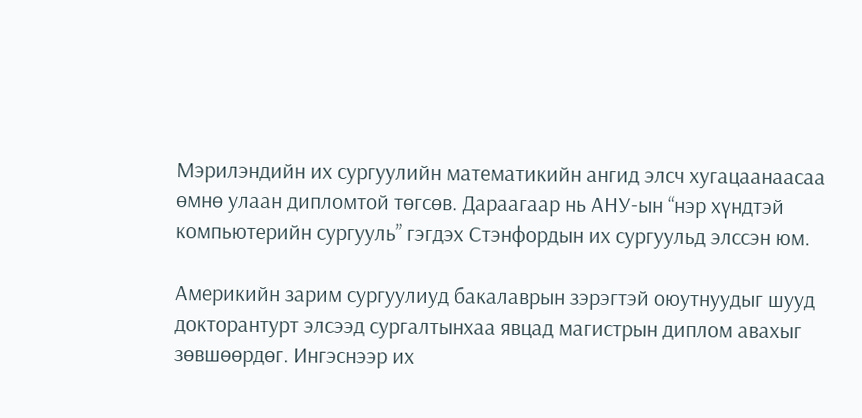Мэрилэндийн их сургуулийн математикийн ангид элсч хугацаанаасаа өмнө улаан дипломтой төгсөв. Дараагаар нь АНУ-ын “нэр хүндтэй компьютерийн сургууль” гэгдэх Стэнфордын их сургуульд элссэн юм.

Америкийн зарим сургуулиуд бакалаврын зэрэгтэй оюутнуудыг шууд докторантурт элсээд сургалтынхаа явцад магистрын диплом авахыг зөвшөөрдөг. Ингэснээр их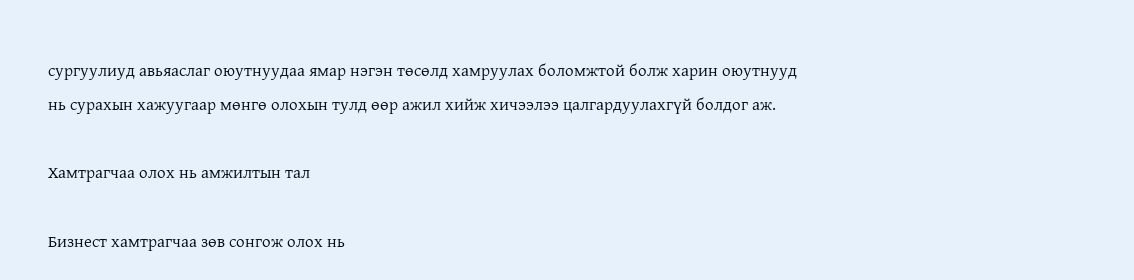сургуулиуд авьяаслаг оюутнуудаа ямар нэгэн төсөлд хамруулах боломжтой болж харин оюутнууд нь сурахын хажуугаар мөнгө олохын тулд өөр ажил хийж хичээлээ цалгардуулахгүй болдог аж.

Хамтрагчаа олох нь амжилтын тал

Бизнест хамтрагчаа зөв сонгож олох нь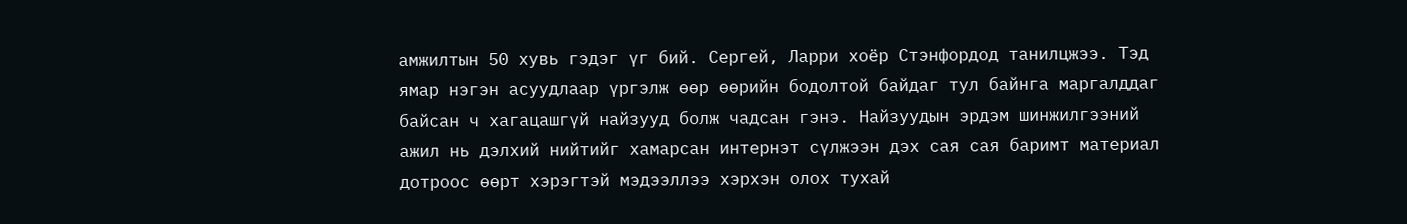амжилтын 50 хувь гэдэг үг бий. Сергей, Ларри хоёр Стэнфордод танилцжээ. Тэд ямар нэгэн асуудлаар үргэлж өөр өөрийн бодолтой байдаг тул байнга маргалддаг байсан ч хагацашгүй найзууд болж чадсан гэнэ. Найзуудын эрдэм шинжилгээний ажил нь дэлхий нийтийг хамарсан интернэт сүлжээн дэх сая сая баримт материал дотроос өөрт хэрэгтэй мэдээллээ хэрхэн олох тухай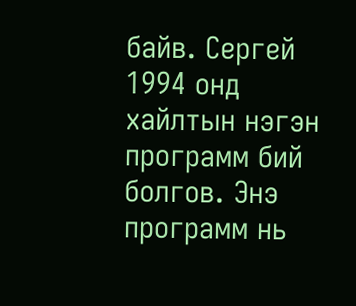байв. Сергей 1994 онд хайлтын нэгэн программ бий болгов. Энэ программ нь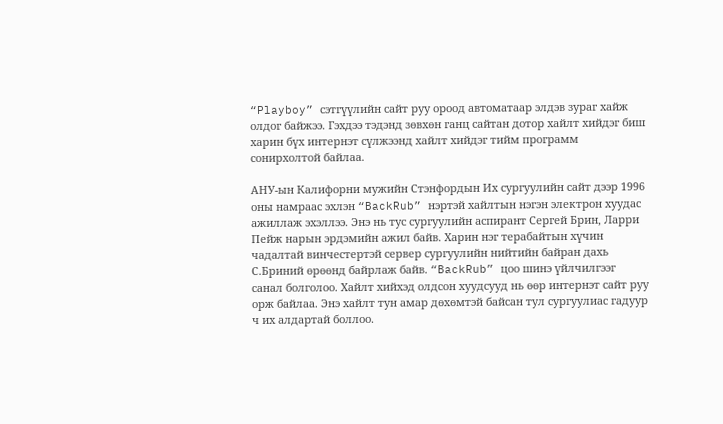“Playboy” сэтгүүлийн сайт руу ороод автоматаар элдэв зураг хайж олдог байжээ. Гэхдээ тэдэнд зөвхөн ганц сайтан дотор хайлт хийдэг биш харин бүх интернэт сүлжээнд хайлт хийдэг тийм программ сонирхолтой байлаа.

АНУ-ын Калифорни мужийн Стэнфордын Их сургуулийн сайт дээр 1996 оны намраас эхлэн “BackRub” нэртэй хайлтын нэгэн электрон хуудас ажиллаж эхэллээ. Энэ нь тус сургуулийн аспирант Сергей Брин, Ларри Пейж нарын эрдэмийн ажил байв. Харин нэг терабайтын хүчин чадалтай винчестертэй сервер сургуулийн нийтийн байран дахь С.Бриний өрөөнд байрлаж байв. “BackRub” цоо шинэ үйлчилгээг санал болголоо. Хайлт хийхэд олдсон хуудсууд нь өөр интернэт сайт руу орж байлаа. Энэ хайлт тун амар дөхөмтэй байсан тул сургуулиас гадуур ч их алдартай боллоо.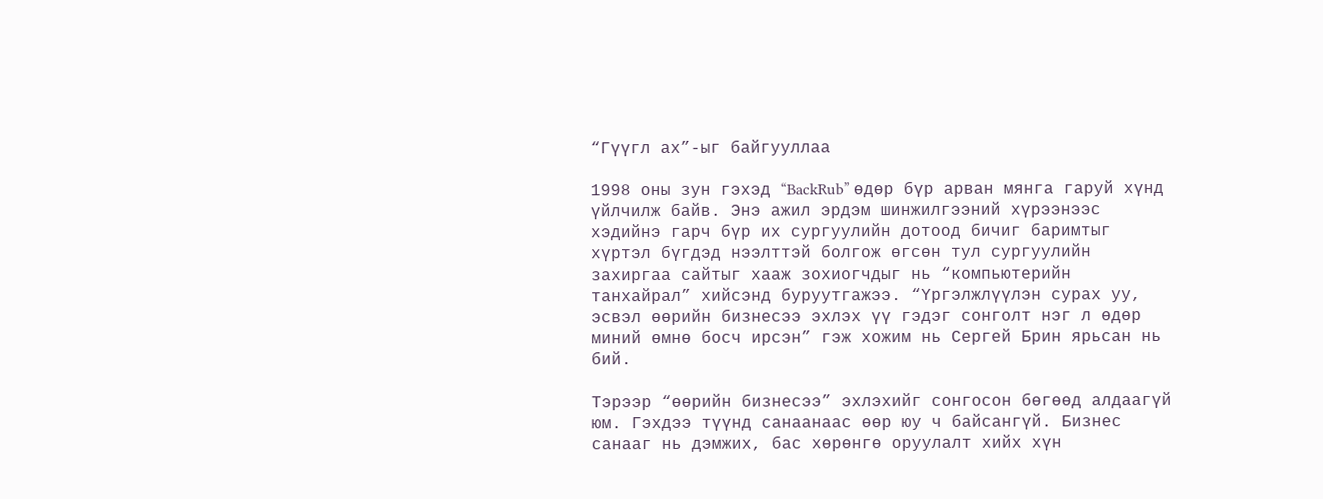“Гүүгл ах”-ыг байгууллаа

1998 оны зун гэхэд “BackRub” өдөр бүр арван мянга гаруй хүнд үйлчилж байв. Энэ ажил эрдэм шинжилгээний хүрээнээс хэдийнэ гарч бүр их сургуулийн дотоод бичиг баримтыг хүртэл бүгдэд нээлттэй болгож өгсөн тул сургуулийн захиргаа сайтыг хааж зохиогчдыг нь “компьютерийн танхайрал” хийсэнд буруутгажээ. “Үргэлжлүүлэн сурах уу, эсвэл өөрийн бизнесээ эхлэх үү гэдэг сонголт нэг л өдөр миний өмнө босч ирсэн” гэж хожим нь Сергей Брин ярьсан нь бий.

Тэрээр “өөрийн бизнесээ” эхлэхийг сонгосон бөгөөд алдаагүй юм. Гэхдээ түүнд санаанаас өөр юу ч байсангүй. Бизнес санааг нь дэмжих, бас хөрөнгө оруулалт хийх хүн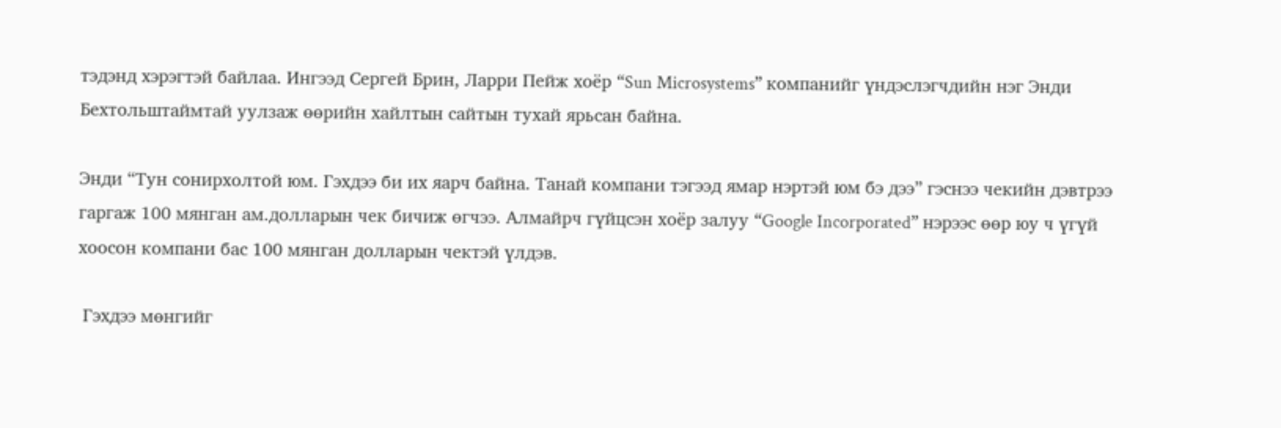тэдэнд хэрэгтэй байлаа. Ингээд Сергей Брин, Ларри Пейж хоёр “Sun Microsystems” компанийг үндэслэгчдийн нэг Энди Бехтольштаймтай уулзаж өөрийн хайлтын сайтын тухай ярьсан байна.

Энди “Тун сонирхолтой юм. Гэхдээ би их яарч байна. Танай компани тэгээд ямар нэртэй юм бэ дээ” гэснээ чекийн дэвтрээ гаргаж 100 мянган ам.долларын чек бичиж өгчээ. Алмайрч гүйцсэн хоёр залуу “Google Incorporated” нэрээс өөр юу ч үгүй хоосон компани бас 100 мянган долларын чектэй үлдэв.

 Гэхдээ мөнгийг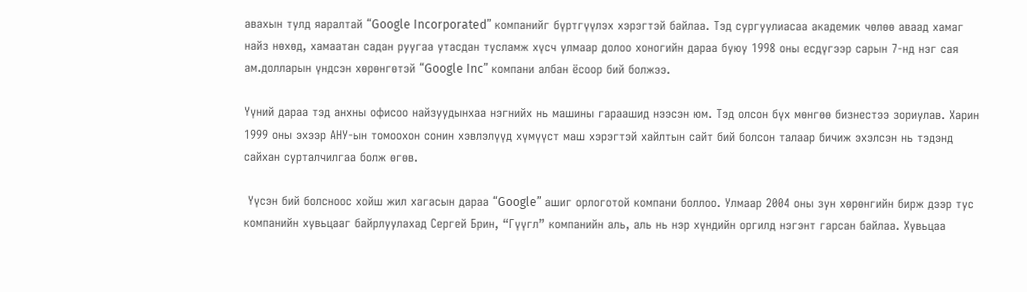авахын тулд яаралтай “Google Incorporated” компанийг бүртгүүлэх хэрэгтэй байлаа. Тэд сургуулиасаа академик чөлөө аваад хамаг найз нөхөд, хамаатан садан руугаа утасдан тусламж хүсч улмаар долоо хоногийн дараа буюу 1998 оны есдүгээр сарын 7-нд нэг сая ам.долларын үндсэн хөрөнгөтэй “Google Inc” компани албан ёсоор бий болжээ.

Үүний дараа тэд анхны офисоо найзуудынхаа нэгнийх нь машины гараашид нээсэн юм. Тэд олсон бүх мөнгөө бизнестээ зориулав. Харин 1999 оны эхээр АНУ-ын томоохон сонин хэвлэлүүд хүмүүст маш хэрэгтэй хайлтын сайт бий болсон талаар бичиж эхэлсэн нь тэдэнд сайхан сурталчилгаа болж өгөв.

 Үүсэн бий болсноос хойш жил хагасын дараа “Google” ашиг орлоготой компани боллоо. Улмаар 2004 оны зун хөрөнгийн бирж дээр тус компанийн хувьцааг байрлуулахад Сергей Брин, “Гүүгл” компанийн аль, аль нь нэр хүндийн оргилд нэгэнт гарсан байлаа. Хувьцаа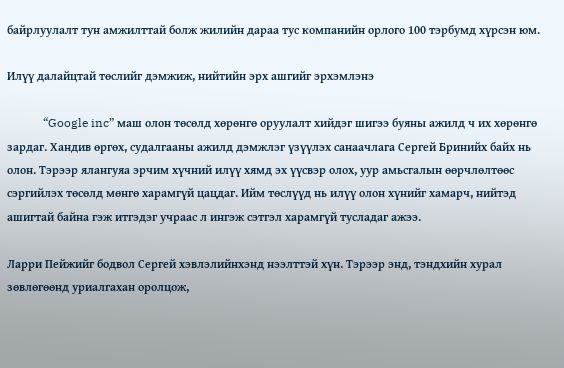байрлуулалт тун амжилттай болж жилийн дараа тус компанийн орлого 100 тэрбумд хүрсэн юм.

Илүү далайцтай төслийг дэмжиж, нийтийн эрх ашгийг эрхэмлэнэ

            “Google inc” маш олон төсөлд хөрөнгө оруулалт хийдэг шигээ буяны ажилд ч их хөрөнгө зардаг. Хандив өргөх, судалгааны ажилд дэмжлэг үзүүлэх санаачлага Сергей Бринийх байх нь олон. Тэрээр ялангуяа эрчим хүчний илүү хямд эх үүсвэр олох, уур амьсгалын өөрчлөлтөөс сэргийлэх төсөлд мөнгө харамгүй цацдаг. Ийм төслүүд нь илүү олон хүнийг хамарч, нийтэд ашигтай байна гэж итгэдэг учраас л ингэж сэтгэл харамгүй тусладаг ажээ.

Ларри Пейжийг бодвол Сергей хэвлэлийнхэнд нээлттэй хүн. Тэрээр энд, тэндхийн хурал зөвлөгөөнд уриалгахан оролцож,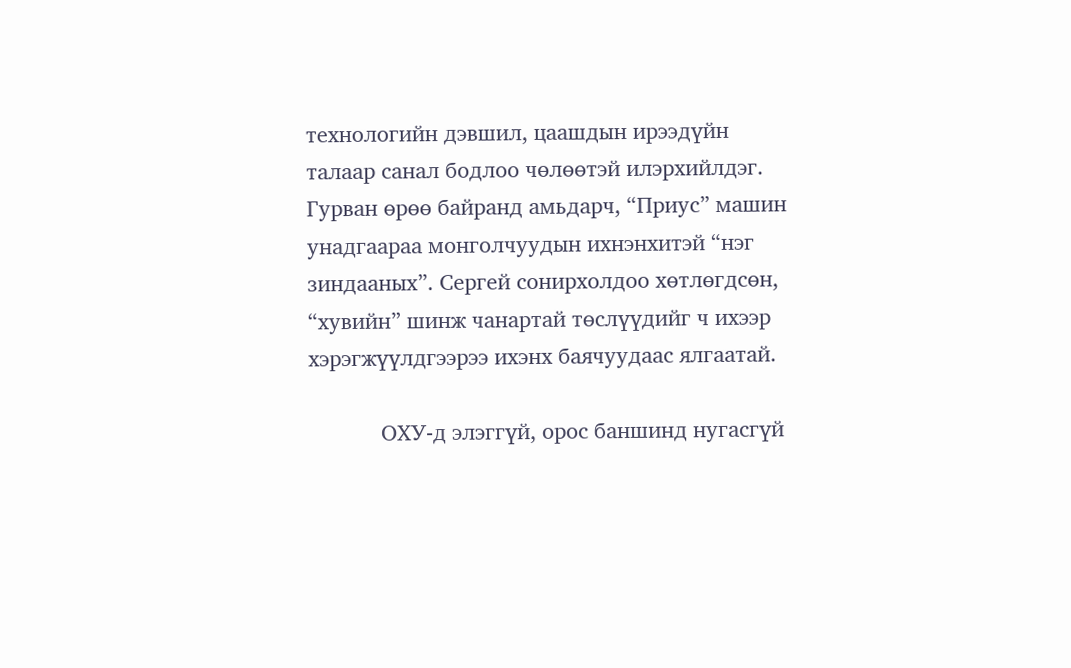технологийн дэвшил, цаашдын ирээдүйн талаар санал бодлоо чөлөөтэй илэрхийлдэг. Гурван өрөө байранд амьдарч, “Приус” машин унадгаараа монголчуудын ихнэнхитэй “нэг зиндааных”. Сергей сонирхолдоо хөтлөгдсөн, “хувийн” шинж чанартай төслүүдийг ч ихээр хэрэгжүүлдгээрээ ихэнх баячуудаас ялгаатай.

            ОХУ-д элэггүй, орос баншинд нугасгүй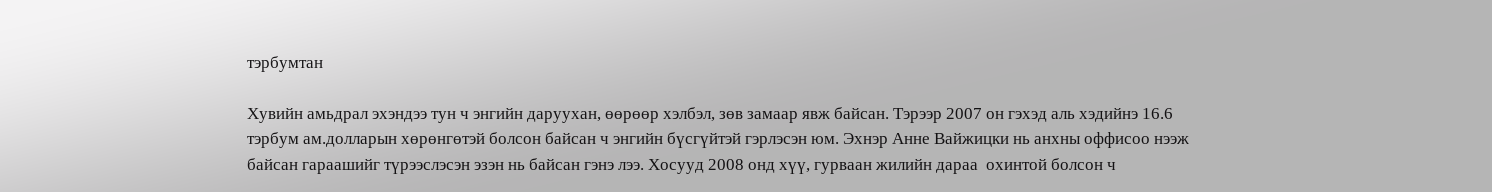тэрбумтан

Хувийн амьдрал эхэндээ тун ч энгийн даруухан, өөрөөр хэлбэл, зөв замаар явж байсан. Тэрээр 2007 он гэхэд аль хэдийнэ 16.6 тэрбум ам.долларын хөрөнгөтэй болсон байсан ч энгийн бүсгүйтэй гэрлэсэн юм. Эхнэр Анне Вайжицки нь анхны оффисоо нээж байсан гараашийг түрээслэсэн эзэн нь байсан гэнэ лээ. Хосууд 2008 онд хүү, гурваан жилийн дараа  охинтой болсон ч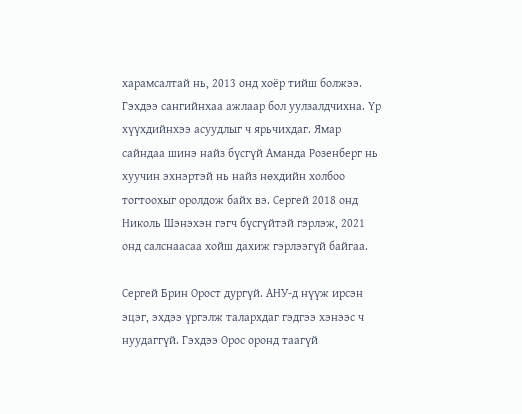харамсалтай нь, 2013 онд хоёр тийш болжээ. Гэхдээ сангийнхаа ажлаар бол уулзалдчихна. Үр хүүхдийнхээ асуудлыг ч ярьчихдаг. Ямар сайндаа шинэ найз бүсгүй Аманда Розенберг нь хуучин эхнэртэй нь найз нөхдийн холбоо тогтоохыг оролдож байх вэ. Сергей 2018 онд Николь Шэнэхэн гэгч бүсгүйтэй гэрлэж, 2021 онд салснаасаа хойш дахиж гэрлээгүй байгаа.

Сергей Брин Орост дургүй. АНУ-д нүүж ирсэн эцэг, эхдээ үргэлж талархдаг гэдгээ хэнээс ч нуудаггүй. Гэхдээ Орос оронд таагүй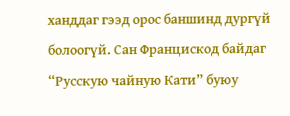ханддаг гээд орос баншинд дургүй болоогүй. Сан Францискод байдаг “Русскую чайную Кати” буюу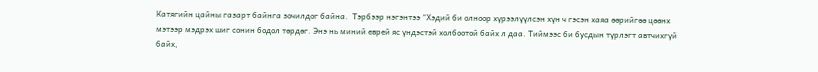Катягийн цайны газарт байнга зочилдог байна.  Тэрбээр нэгэнтээ “Хэдий би олноор хүрээлүүлсэн хүн ч гэсэн хаяа өөрийгөө цөөнх мэтээр мэдрэх шиг сонин бодол төрдөг. Энэ нь миний еврей яс үндэстэй холбоотой байх л даа. Тиймээс би бусдын түрлэгт автчихгүй байх,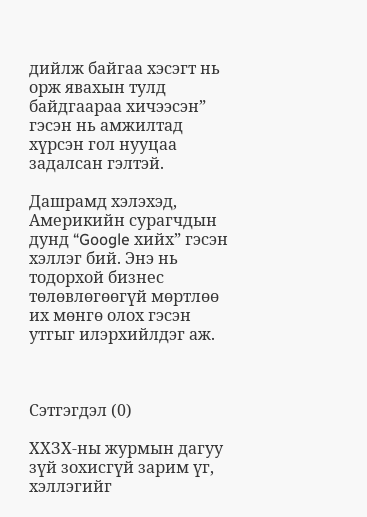дийлж байгаа хэсэгт нь орж явахын тулд байдгаараа хичээсэн” гэсэн нь амжилтад хүрсэн гол нууцаа задалсан гэлтэй.

Дашрамд хэлэхэд, Америкийн сурагчдын дунд “Google хийх” гэсэн хэллэг бий. Энэ нь тодорхой бизнес төлөвлөгөөгүй мөртлөө их мөнгө олох гэсэн утгыг илэрхийлдэг аж.



Сэтгэгдэл (0)

ХХЗХ-ны журмын дагуу зүй зохисгүй зарим үг, хэллэгийг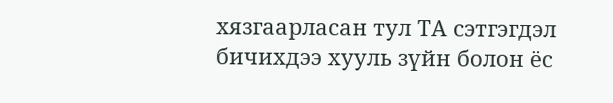хязгаарласан тул ТА сэтгэгдэл бичихдээ хууль зүйн болон ёс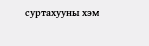суртахууны хэм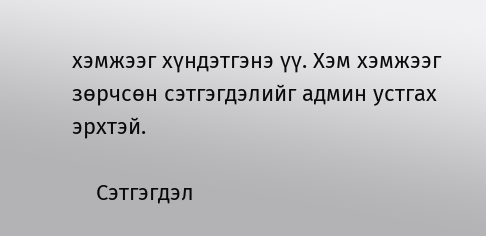хэмжээг хүндэтгэнэ үү. Хэм хэмжээг зөрчсөн сэтгэгдэлийг админ устгах эрхтэй.

    Сэтгэгдэл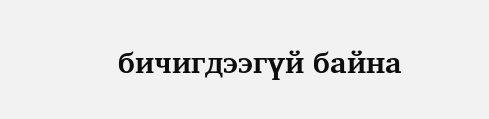бичигдээгүй байна